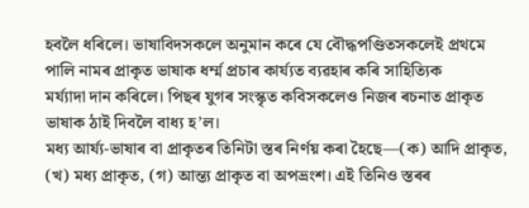হবলৈ ধৰিলে। ভাষাবিদসকলে অনুমান কৰে যে বৌদ্ধপণ্ডিতসকলেই প্ৰথমে
পালি নামৰ প্ৰাকৃত ভাষাক ধৰ্ম্ম প্ৰচাৰ কাৰ্য্যত ব্যৱহাৰ কৰি সাহিত্যিক
মৰ্য্যাদা দান কৰিলে। পিছৰ যুগৰ সংস্কৃত কবিসকলেও নিজৰ ৰচনাত প্ৰাকৃত
ভাষাক ঠাই দিবলৈ বাধ্য হ’ল।
মধ্য আৰ্য্য-ভাষাৰ বা প্ৰাকৃতৰ তিনিটা স্তৰ নিৰ্ণয় কৰা হৈছে—(ক) আদি প্ৰাকৃত, (খ) মধ্য প্ৰাকৃত, (গ) আন্ত্য প্ৰাকৃত বা অপভ্ৰংশ। এই তিনিও স্তৰৰ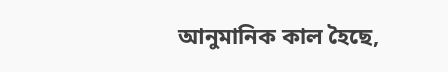আনুমানিক কাল হৈছে,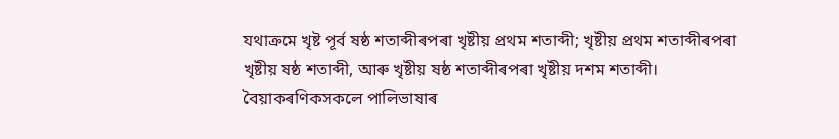যথাক্ৰমে খৃষ্ট পূৰ্ব ষষ্ঠ শতাব্দীৰপৰা খৃষ্টীয় প্ৰথম শতাব্দী; খৃষ্টীয় প্ৰথম শতাব্দীৰপৰা খৃষ্টীয় ষষ্ঠ শতাব্দী, আৰু খৃষ্টীয় ষষ্ঠ শতাব্দীৰপৰা খৃষ্টীয় দশম শতাব্দী। বৈয়াকৰণিকসকলে পালিভাষাৰ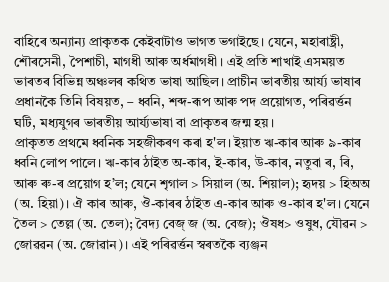বাহিৰে অন্যান্য প্ৰাকৃতক কেইবাটাও ভাগত ভগাইছে। যেনে, মহাৰাষ্ট্ৰী, শৌৰসেনী, পৈশাচী, মাগধী আৰু অৰ্ধমাগধী। এই প্ৰতি শাখাই এসময়ত ভাৰতৰ বিভিন্ন অঞ্চলৰ কথিত ভাষা আছিল। প্ৰাচীন ভাৰতীয় আৰ্য্য ভাষাৰ প্ৰধানকৈ তিনি বিষয়ত, – ধ্বনি, শব্দ-ৰূপ আৰু পদ প্ৰয়োগত, পৰিৱৰ্ত্তন ঘটি, মধ্যযুগৰ ভাৰতীয় আৰ্য্যভাষা বা প্ৰাকৃতৰ জন্ম হয়।
প্ৰাকৃতত প্ৰথমে ধ্বনিক সহজীকৰণ কৰা হ'ল। ইয়াত ঋ-কাৰ আৰু ৯-কাৰ ধ্বনি লোপ পালে। ঋ-কাৰ ঠাইত অ-কাৰ, ই-কাৰ, উ-কাৰ, নতুবা ৰ, ৰি, আৰু ৰু-ৰ প্ৰয়োগ হ’ল; যেনে শৃগাল > সিয়াল (অ. শিয়াল); হৃদয় > হিঅঅ (অ. হিয়া)। ঐ কাৰ আৰু, ঔ-কাৰৰ ঠাইত এ-কাৰ আৰু ও-কাৰ হ'ল। যেনে তৈল > তেল্ল (অ. তেল); বৈদ্য বেজ্ জ (অ. বেজ); ঔষধ> ওষুধ, যৌৱন > জোৱৱন (অ. জোৱান)। এই পৰিৱৰ্ত্তন স্বৰতকৈ ব্যঞ্জন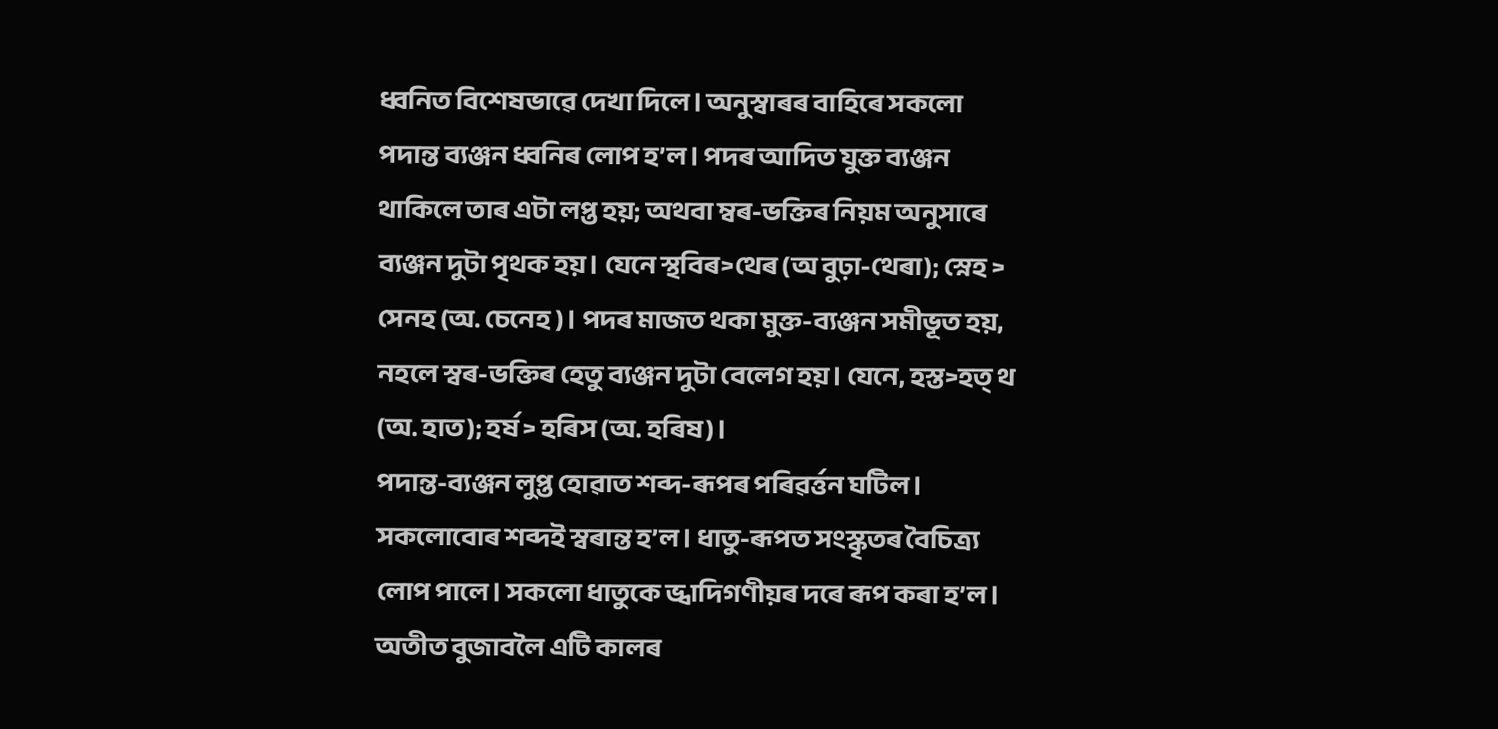ধ্বনিত বিশেষভাৱে দেখা দিলে। অনুস্বাৰৰ বাহিৰে সকলো পদান্ত ব্যঞ্জন ধ্বনিৰ লোপ হ’ল। পদৰ আদিত যুক্ত ব্যঞ্জন থাকিলে তাৰ এটা লপ্ত হয়; অথবা ম্বৰ-ভক্তিৰ নিয়ম অনুসাৰে ব্যঞ্জন দুটা পৃথক হয়। যেনে স্থবিৰ>থেৰ (অ বুঢ়া-থেৰা); স্নেহ > সেনহ (অ. চেনেহ )। পদৰ মাজত থকা মুক্ত-ব্যঞ্জন সমীভূত হয়, নহলে স্বৰ-ভক্তিৰ হেতু ব্যঞ্জন দুটা বেলেগ হয়। যেনে, হস্ত>হত্ থ (অ. হাত); হৰ্ষ > হৰিস (অ. হৰিষ)।
পদান্ত-ব্যঞ্জন লুপ্ত হোৱাত শব্দ-ৰূপৰ পৰিৱৰ্ত্তন ঘটিল। সকলোবোৰ শব্দই স্বৰান্ত হ’ল। ধাতু-ৰূপত সংস্কৃতৰ বৈচিত্ৰ্য লোপ পালে। সকলো ধাতুকে ভ্বাদিগণীয়ৰ দৰে ৰূপ কৰা হ’ল। অতীত বুজাবলৈ এটি কালৰ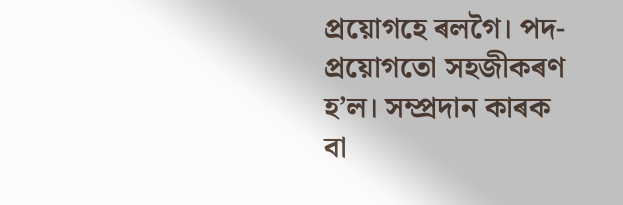প্ৰয়োগহে ৰলগৈ। পদ-প্ৰয়োগতো সহজীকৰণ হ’ল। সম্প্ৰদান কাৰক বা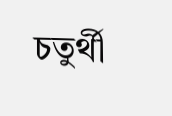চতুৰ্থী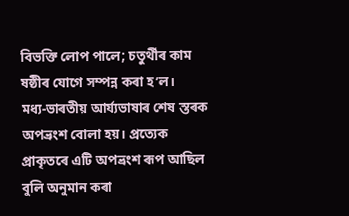বিভক্তি লোপ পালে; চতুৰ্থীৰ কাম ষষ্ঠীৰ যোগে সম্পন্ন কৰা হ’ল।
মধ্য-ভাৰতীয় আৰ্য্যভাষাৰ শেষ স্তৰক অপভ্ৰংশ বোলা হয়। প্ৰত্যেক প্ৰাকৃতৰে এটি অপভ্ৰংশ ৰূপ আছিল বুলি অনুমান কৰা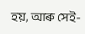হয়, আৰু সেই-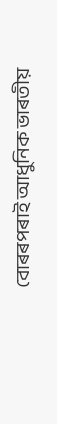বোৰৰপৰাই আধুনিক ভাৰতীয়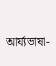আৰ্য্যভাষা-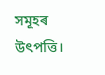সমূহৰ উৎপত্তি।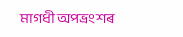মাগধী অপভ্ৰংশৰ